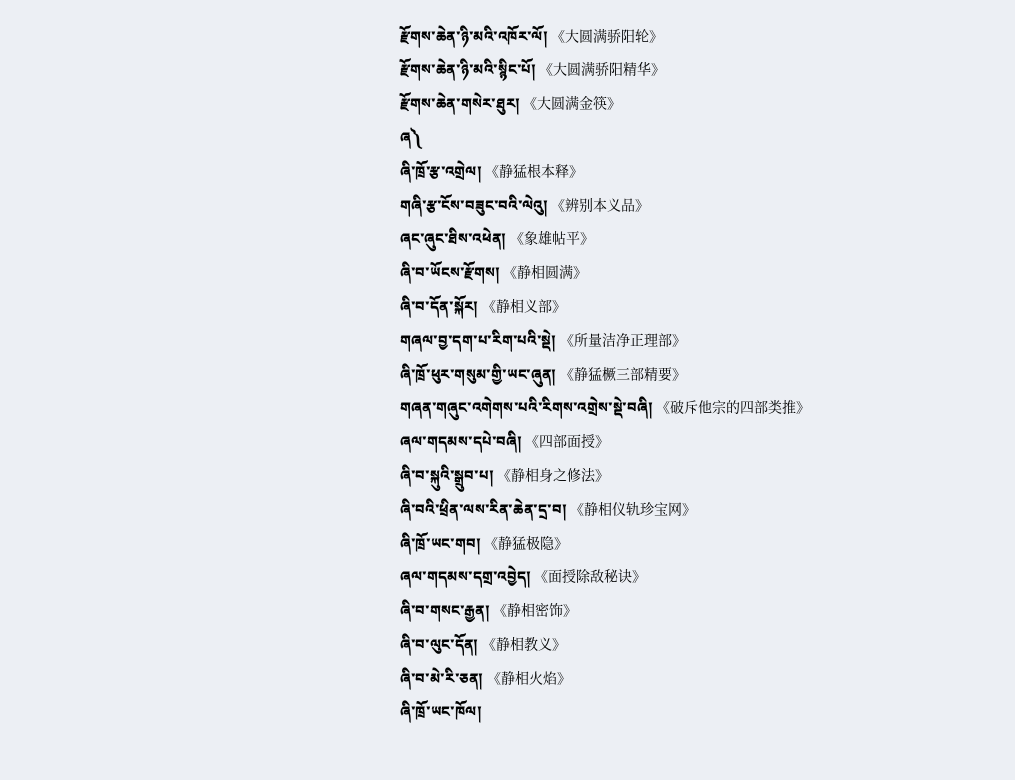རྫོགས་ཆེན་ཉི་མའི་འཁོར་ལོ། 《大圆满骄阳轮》
རྫོགས་ཆེན་ཉི་མའི་སྙིང་པོ། 《大圆满骄阳精华》
རྫོགས་ཆེན་གསེར་ཐུར། 《大圆满金筷》
ཞ༽
ཞི་ཁྲོ་རྩ་འགྲེལ། 《静猛根本释》
གཞི་རྩ་ངོས་བཟུང་བའི་ལེའུ། 《辨别本义品》
ཞང་ཞུང་ཐིས་འཕེན། 《象雄帖平》
ཞི་བ་ཡོངས་རྫོགས། 《静相圆满》
ཞི་བ་དོན་སྐོར། 《静相义部》
གཞལ་བྱ་དག་པ་རིག་པའི་སྡེ། 《所量洁净正理部》
ཞི་ཁྲོ་ཕུར་གསུམ་གྱི་ཡང་ཞུན། 《静猛橛三部精要》
གཞན་གཞུང་འགེགས་པའི་རིགས་འགྲེས་སྡེ་བཞི། 《破斥他宗的四部类推》
ཞལ་གདམས་དཔེ་བཞི། 《四部面授》
ཞི་བ་སྐུའི་སྒྲུབ་པ། 《静相身之修法》
ཞི་བའི་ཕྲིན་ལས་རིན་ཆེན་དྲ་བ། 《静相仪轨珍宝网》
ཞི་ཁྲོ་ཡང་གབ། 《静猛极隐》
ཞལ་གདམས་དགྲ་འབྱེད། 《面授除敌秘诀》
ཞི་བ་གསང་རྒྱན། 《静相密饰》
ཞི་བ་ལུང་དོན། 《静相教义》
ཞི་བ་མེ་རི་ཅན། 《静相火焰》
ཞི་ཁྲོ་ཡང་ཁོལ།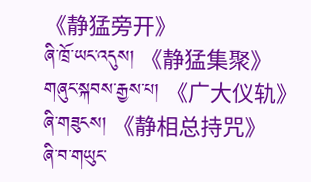《静猛旁开》
ཞི་ཁྲོ་ཡང་འདུས། 《静猛集聚》
གཞུང་སྐབས་རྒྱས་པ། 《广大仪轨》
ཞི་གཟུངས། 《静相总持咒》
ཞི་བ་གཡུང་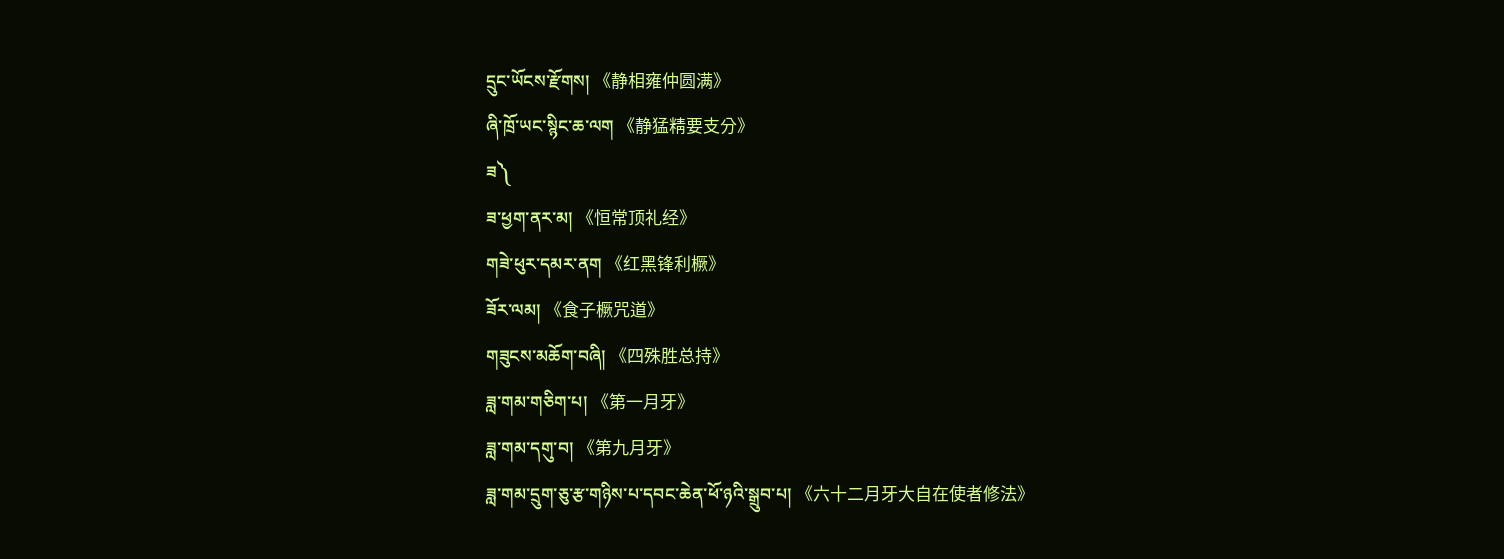དྲུང་ཡོངས་རྫོགས། 《静相雍仲圆满》
ཞི་ཁྲོ་ཡང་སྙིང་ཆ་ལག 《静猛精要支分》
ཟ༽
ཟ་ཕྱག་ནར་མ། 《恒常顶礼经》
གཟེ་ཕུར་དམར་ནག 《红黑锋利橛》
ཟོར་ལམ། 《食子橛咒道》
གཟུངས་མཆོག་བཞི། 《四殊胜总持》
ཟླ་གམ་གཅིག་པ། 《第一月牙》
ཟླ་གམ་དགུ་བ། 《第九月牙》
ཟླ་གམ་དྲུག་ཅུ་རྩ་གཉིས་པ་དབང་ཆེན་ཕོ་ཉའི་སྒྲུབ་པ། 《六十二月牙大自在使者修法》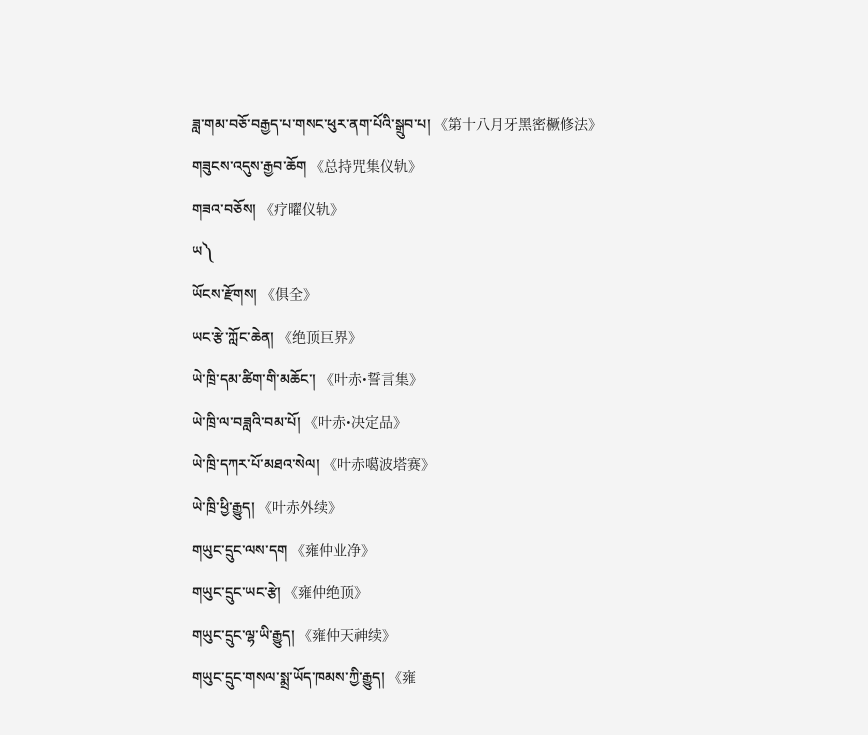ཟླ་གམ་བཅོ་བརྒྱད་པ་གསང་ཕུར་ནག་པོའི་སྒྲུབ་པ། 《第十八月牙黑密橛修法》
གཟུངས་འདུས་རྒྱབ་ཆོག 《总持咒集仪轨》
གཟའ་བཅོས། 《疗曜仪轨》
ཡ༽
ཡོངས་རྫོགས། 《俱全》
ཡང་རྩེ་ཀློང་ཆེན། 《绝顶巨界》
ཡེ་ཁྲི་དམ་ཚིག་གི་མཆོང་། 《叶赤•誓言集》
ཡེ་ཁྲི་ལ་བཟླའི་བམ་པོ། 《叶赤•决定品》
ཡེ་ཁྲི་དཀར་པོ་མཐའ་སེལ། 《叶赤噶波塔赛》
ཡེ་ཁྲི་ཕྱི་རྒྱུད། 《叶赤外续》
གཡུང་དྲུང་ལས་དག 《雍仲业净》
གཡུང་དྲུང་ཡང་རྩེ། 《雍仲绝顶》
གཡུང་དྲུང་ལྷ་ཡི་རྒྱུད། 《雍仲天神续》
གཡུང་དྲུང་གསལ་སྨྲ་ཡོད་ཁམས་ཀྱི་རྒྱུད། 《雍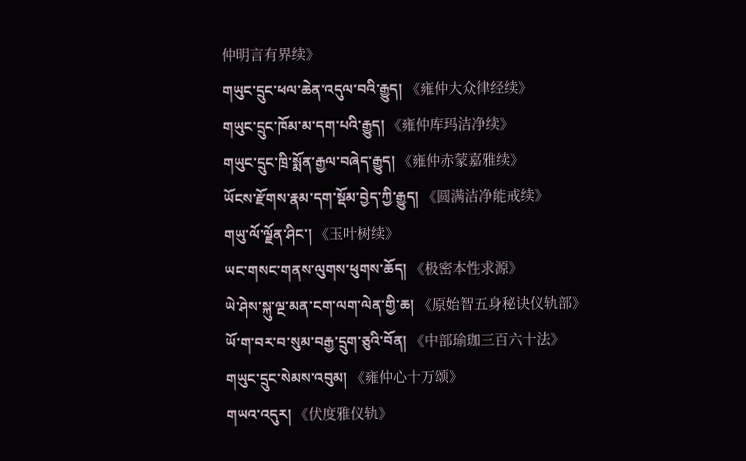仲明言有界续》
གཡུང་དྲུང་ཕལ་ཆེན་འདུལ་བའི་རྒྱུད། 《雍仲大众律经续》
གཡུང་དྲུང་ཁོམ་མ་དག་པའི་རྒྱུད། 《雍仲库玛洁净续》
གཡུང་དྲུང་ཁྲི་སྨོན་རྒྱལ་བཞེད་རྒྱུད། 《雍仲赤蒙嘉雅续》
ཡོངས་རྫོགས་རྣམ་དག་སྡོམ་བྱེད་ཀྱི་རྒྱུད། 《圆满洁净能戒续》
གཡུ་ལོ་ལྗོན་ཤིང་། 《玉叶树续》
ཡང་གསང་གནས་ལུགས་ཕུགས་ཆོད། 《极密本性求源》
ཡེ་ཤེས་སྐུ་ལྔ་མན་ངག་ལག་ལེན་གྱི་ཆ། 《原始智五身秘诀仪轨部》
ཡོ་ག་བར་བ་སུམ་བརྒྱ་དྲུག་ཅུའི་བོན། 《中部瑜珈三百六十法》
གཡུང་དྲུང་སེམས་འབུམ། 《雍仲心十万颂》
གཡའ་འདུར། 《伏度雅仪轨》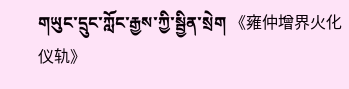གཡུང་དྲུང་ཀློང་རྒྱས་ཀྱི་སྦྱིན་སྲེག 《雍仲增界火化仪轨》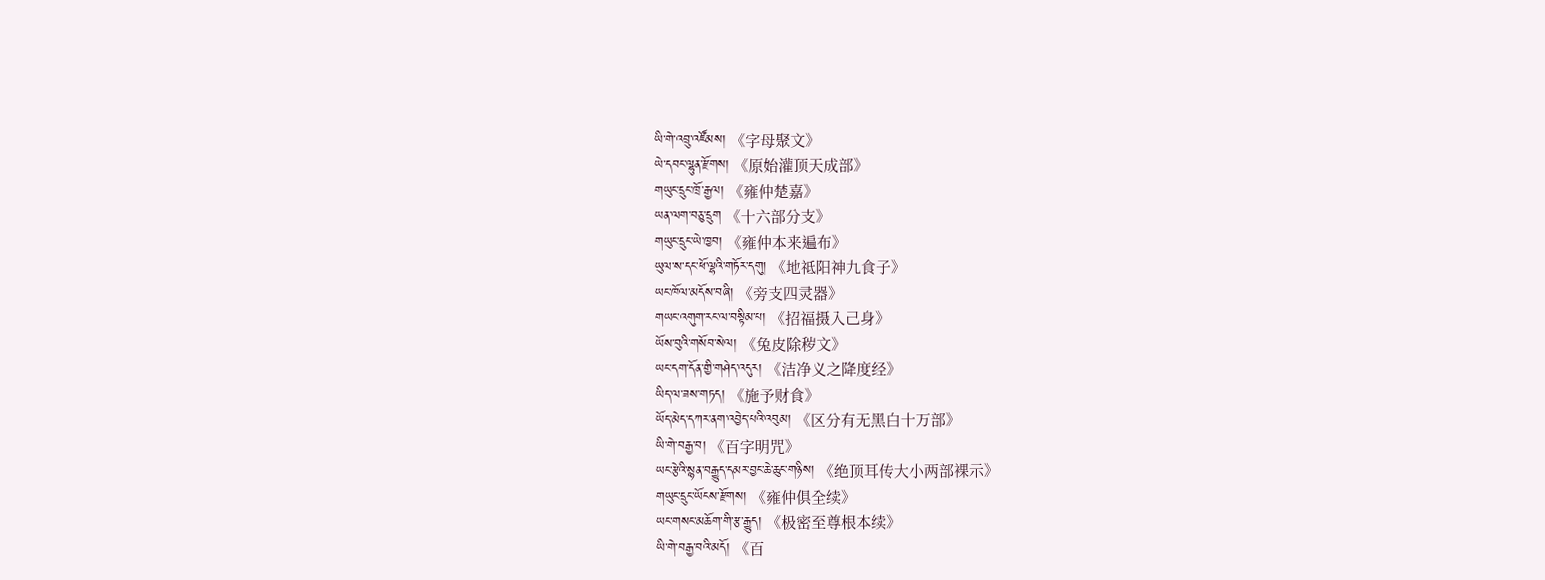ཡི་གེ་འབྲུ་འཛོམས། 《字母聚文》
ཡེ་དབང་ལྷུན་རྫོགས། 《原始灌顶天成部》
གཡུང་དྲུང་ཁྲོ་རྒྱལ། 《雍仲楚嘉》
ཡན་ལག་བཅུ་དྲུག 《十六部分支》
གཡུང་དྲུང་ཡེ་ཁྱབ། 《雍仲本来遍布》
ཡུལ་ས་དང་ཕོ་ལྷའི་གཏོར་དགུ། 《地祗阳神九食子》
ཡང་ཁོལ་མདོས་བཞི། 《旁支四灵器》
གཡང་འགུག་རང་ལ་བསྟིམ་པ། 《招福摄入己身》
ཡོས་བུའི་གསོབ་སེལ། 《兔皮除秽文》
ཡང་དག་དོན་གྱི་གཤེད་འདུར། 《洁净义之降度经》
ཡིད་ལ་ཟས་གཏད། 《施予财食》
ཡོད་མེད་དཀར་ནག་འབྱེད་པའི་འབུམ། 《区分有无黑白十万部》
ཡི་གེ་བརྒྱ་བ། 《百字明咒》
ཡང་རྩེའི་སྙན་བརྒྱུད་དམར་བྱང་ཆེ་ཆུང་གཉིས། 《绝顶耳传大小两部裸示》
གཡུང་དྲུང་ཡོངས་རྫོགས། 《雍仲俱全续》
ཡང་གསང་མཆོག་གི་རྩ་རྒྱུད། 《极密至尊根本续》
ཡི་གེ་བརྒྱ་བའི་མདོ། 《百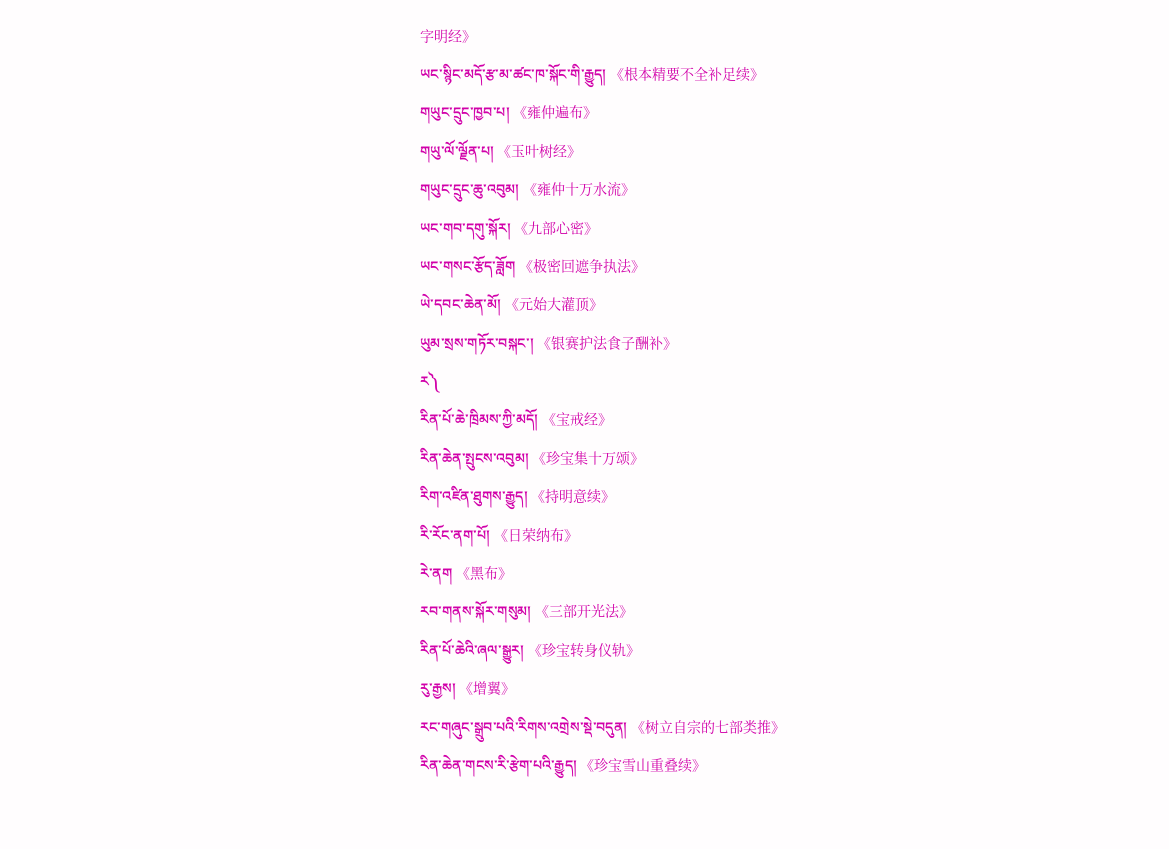字明经》
ཡང་སྙིང་མདོ་རྩ་མ་ཚང་ཁ་སྐོང་གི་རྒྱུད། 《根本精要不全补足续》
གཡུང་དྲུང་ཁྱབ་པ། 《雍仲遍布》
གཡུ་ལོ་ལྗོན་པ། 《玉叶树经》
གཡུང་དྲུང་ཆུ་འབུམ། 《雍仲十万水流》
ཡང་གབ་དགུ་སྐོར། 《九部心密》
ཡང་གསང་རྩོད་ཟློག 《极密回遮争执法》
ཡེ་དབང་ཆེན་མོ། 《元始大灌顶》
ཡུམ་སྲས་གཏོར་བསྐང་། 《银赛护法食子酬补》
ར༽
རིན་པོ་ཆེ་ཁྲིམས་ཀྱི་མདོ། 《宝戒经》
རིན་ཆེན་སྤུངས་འབུམ། 《珍宝集十万颂》
རིག་འཛིན་ཐུགས་རྒྱུད། 《持明意续》
རི་རོང་ནག་པོ། 《日荣纳布》
རེ་ནག 《黑布》
རབ་གནས་སྐོར་གསུམ། 《三部开光法》
རིན་པོ་ཆེའི་ཞལ་སྒྱུར། 《珍宝转身仪轨》
རུ་རྒྱས། 《增翼》
རང་གཞུང་སྒྲུབ་པའི་རིགས་འགྲེས་སྡེ་བདུན། 《树立自宗的七部类推》
རིན་ཆེན་གངས་རི་རྩེག་པའི་རྒྱུད། 《珍宝雪山重叠续》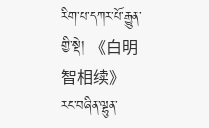རིག་པ་དཀར་པོ་རྒྱུན་གྱི་སྡེ། 《白明智相续》
རང་བཞིན་ལྷུན་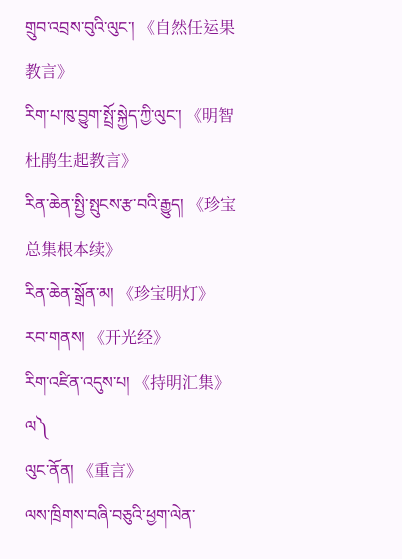གྲུབ་འབྲས་བུའི་ལུང་། 《自然任运果教言》
རིག་པ་ཁུ་བྱུག་སྤྲོ་སྐྱེད་ཀྱི་ལུང་། 《明智杜鹃生起教言》
རིན་ཆེན་སྤྱི་སྤུངས་རྩ་བའི་རྒྱུད། 《珍宝总集根本续》
རིན་ཆེན་སྒྲོན་མ། 《珍宝明灯》
རབ་གནས། 《开光经》
རིག་འཛིན་འདུས་པ། 《持明汇集》
ལ༽
ལུང་ནོན། 《重言》
ལས་ཁྲིགས་བཞི་བཅུའི་ཕྱག་ལེན་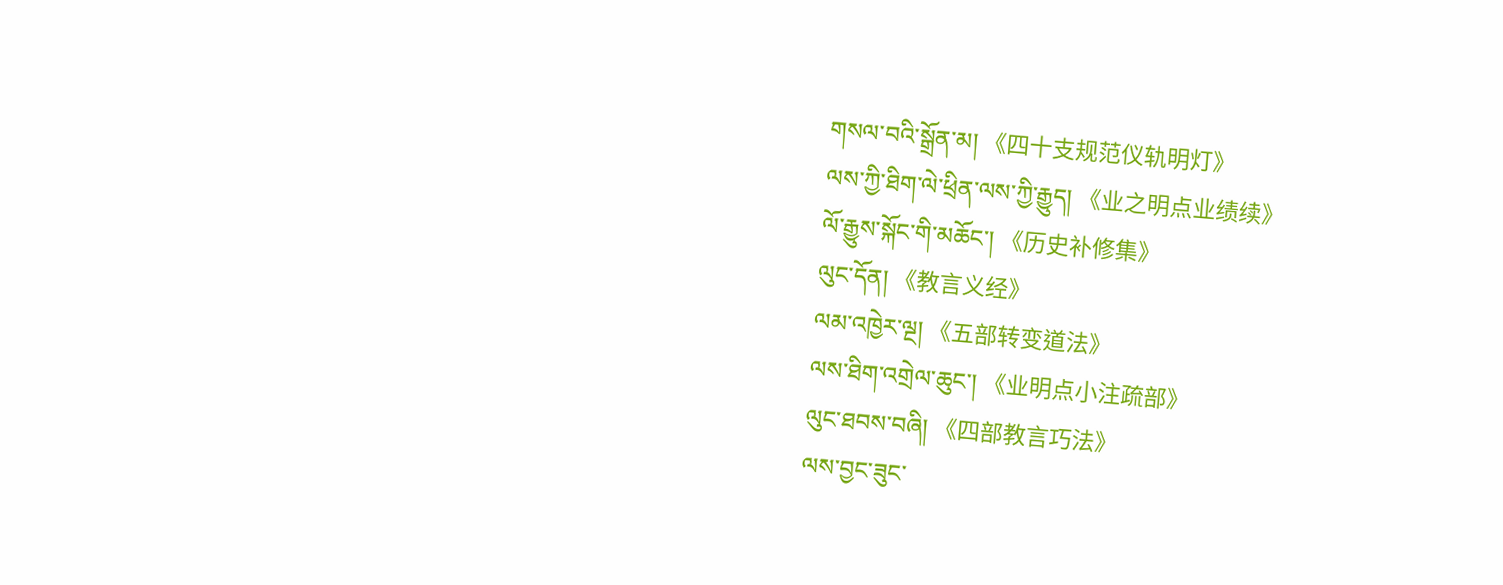གསལ་བའི་སྒྲོན་མ། 《四十支规范仪轨明灯》
ལས་ཀྱི་ཐིག་ལེ་ཕྲིན་ལས་ཀྱི་རྒྱུད། 《业之明点业绩续》
ལོ་རྒྱུས་སྐོང་གི་མཆོང་། 《历史补修集》
ལུང་དོན། 《教言义经》
ལམ་འཁྱེར་ལྔ། 《五部转变道法》
ལས་ཐིག་འགྲེལ་ཆུང་། 《业明点小注疏部》
ལུང་ཐབས་བཞི། 《四部教言巧法》
ལས་བྱང་ཟུང་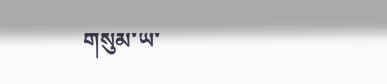གསུམ་ཡ་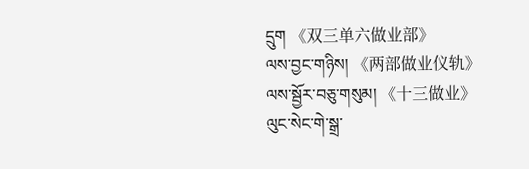དྲུག 《双三单六做业部》
ལས་བྱང་གཉིས། 《两部做业仪轨》
ལས་སྦྱོར་བཅུ་གསུམ། 《十三做业》
ལུང་སེང་གེ་སྒྲ་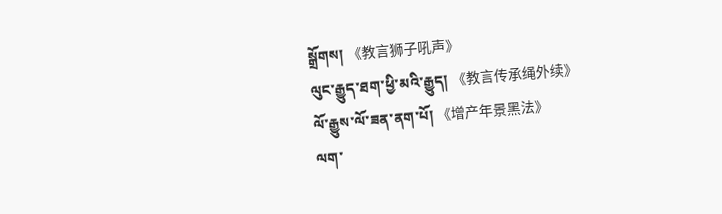སྒྲོགས། 《教言狮子吼声》
ལུང་རྒྱུད་ཐག་ཕྱི་མའི་རྒྱུད། 《教言传承绳外续》
ལོ་རྒྱུས་ལོ་ཟན་ནག་པོ། 《增产年景黑法》
ལག་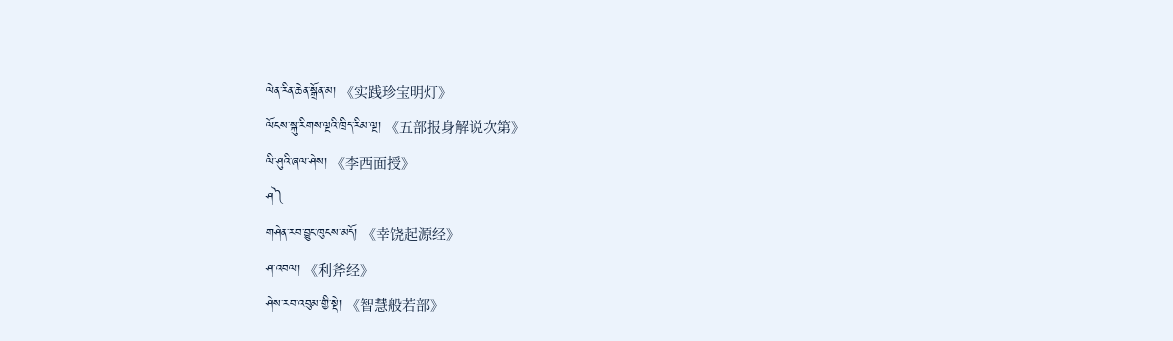ལེན་རིན་ཆེན་སྒྲོན་མ། 《实践珍宝明灯》
ལོངས་སྐུ་རིགས་ལྔའི་ཁྲིད་རིམ་ལྔ། 《五部报身解说次第》
ལི་ཤུའི་ཞལ་ཤེས། 《李西面授》
ཤ༽
གཤེན་རབ་བྱུང་ཁུངས་མདོ། 《幸饶起源经》
ཤ་འབལ། 《利斧经》
ཤེས་རབ་འབུམ་གྱི་སྡེ། 《智慧般若部》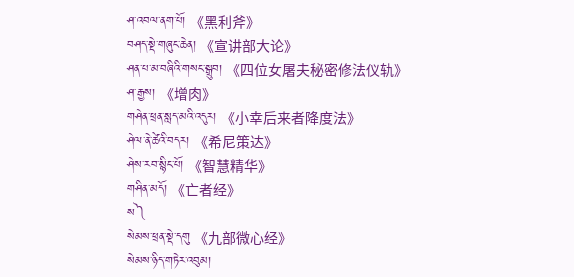ཤ་འབལ་ནག་པོ། 《黑利斧》
བཤད་སྡེ་གཞུང་ཆེན། 《宣讲部大论》
ཤན་པ་མ་བཞིའི་གསང་སྒྲུབ། 《四位女屠夫秘密修法仪轨》
ཤ་རྒྱས། 《增肉》
གཤེན་ཕྲན་སླད་མའི་འདུར། 《小幸后来者降度法》
ཤེལ་ནེ་ཚེའི་བདར། 《希尼策达》
ཤེས་རབ་སྙིང་པོ། 《智慧精华》
གཤིན་མདོ། 《亡者经》
ས༽
སེམས་ཕྲན་སྡེ་དགུ 《九部微心经》
སེམས་ཉིད་གཏེར་འབུམ།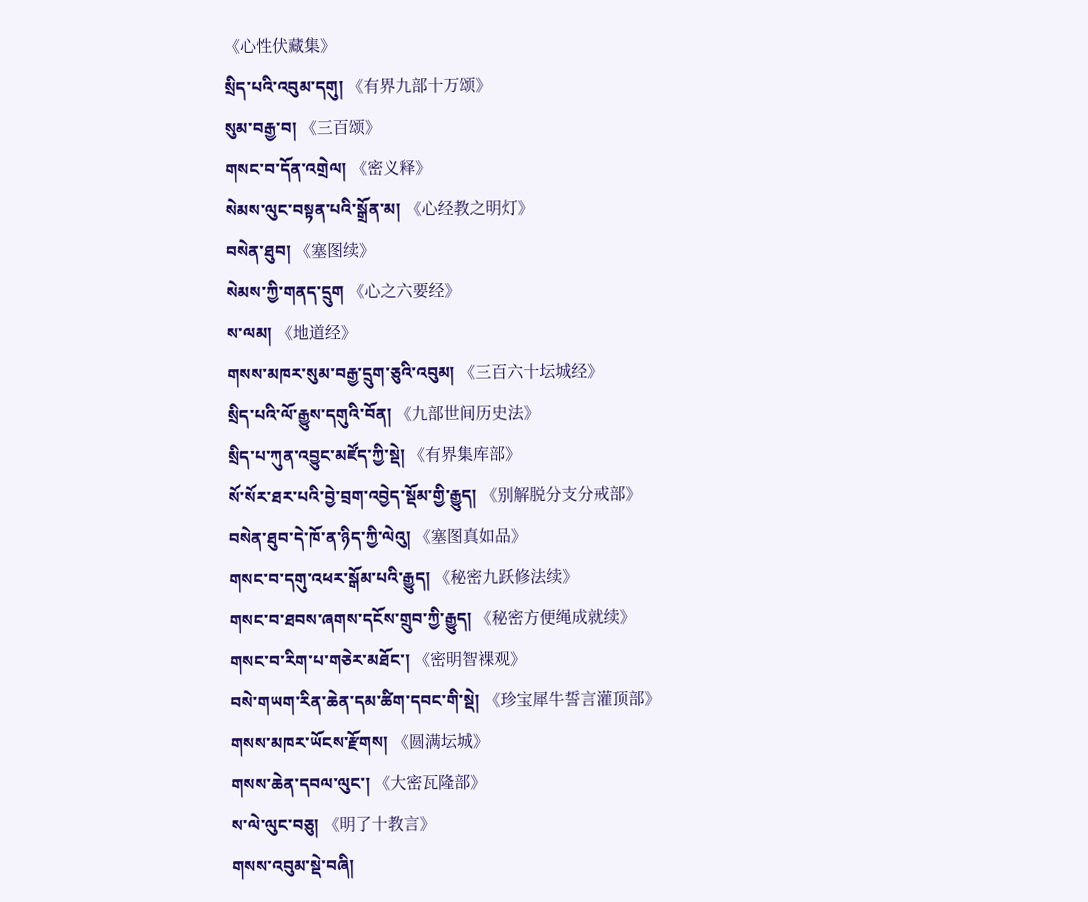《心性伏藏集》
སྲིད་པའི་འབུམ་དགུ། 《有界九部十万颂》
སུམ་བརྒྱ་བ། 《三百颂》
གསང་བ་དོན་འགྲེལ། 《密义释》
སེམས་ལུང་བསྟན་པའི་སྒྲོན་མ། 《心经教之明灯》
བསེན་ཐུབ། 《塞图续》
སེམས་ཀྱི་གནད་དྲུག 《心之六要经》
ས་ལམ། 《地道经》
གསས་མཁར་སུམ་བརྒྱ་དྲུག་ཅུའི་འབུམ། 《三百六十坛城经》
སྲིད་པའི་ལོ་རྒྱུས་དགུའི་བོན། 《九部世间历史法》
སྲིད་པ་ཀུན་འབྱུང་མཛོད་ཀྱི་སྡེ། 《有界集库部》
སོ་སོར་ཐར་པའི་བྱེ་བྲག་འབྱེད་སྡོམ་གྱི་རྒྱུད། 《别解脱分支分戒部》
བསེན་ཐུབ་དེ་ཁོ་ན་ཉིད་ཀྱི་ལེའུ། 《塞图真如品》
གསང་བ་དགུ་འཕར་སྒོམ་པའི་རྒྱུད། 《秘密九跃修法续》
གསང་བ་ཐབས་ཞགས་དངོས་གྲུབ་ཀྱི་རྒྱུད། 《秘密方便绳成就续》
གསང་བ་རིག་པ་གཅེར་མཐོང་། 《密明智裸观》
བསེ་གཡག་རིན་ཆེན་དམ་ཚིག་དབང་གི་སྡེ། 《珍宝犀牛誓言灌顶部》
གསས་མཁར་ཡོངས་རྫོགས། 《圆满坛城》
གསས་ཆེན་དབལ་ལུང་། 《大密瓦隆部》
ས་ལེ་ལུང་བཅུ། 《明了十教言》
གསས་འབུམ་སྡེ་བཞི།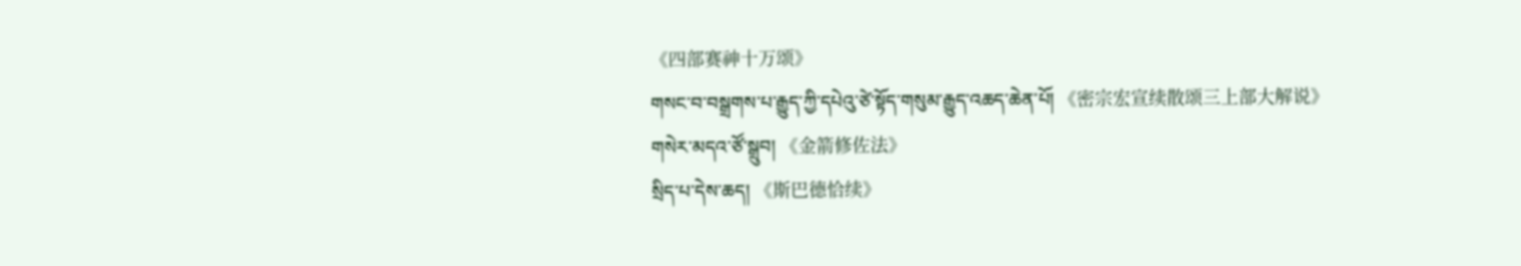《四部赛神十万颂》
གསང་བ་བསྒྲགས་པ་རྒྱུད་ཀྱི་དཔེའུ་ཙེ་སྟོད་གསུམ་རྒྱུད་འཆད་ཆེན་པོ། 《密宗宏宣续散颂三上部大解说》
གསེར་མདའ་ཙོ་སྒྲུབ། 《金箭修佐法》
སྲིད་པ་དེས་ཆད། 《斯巴德恰续》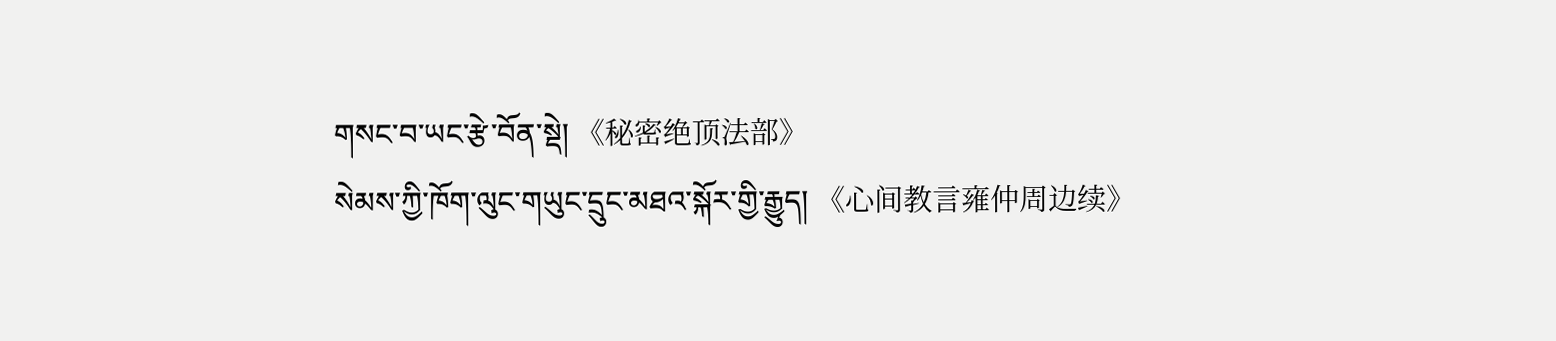གསང་བ་ཡང་རྩེ་བོན་སྡེ། 《秘密绝顶法部》
སེམས་ཀྱི་ཁོག་ལུང་གཡུང་དྲུང་མཐའ་སྐོར་གྱི་རྒྱུད། 《心间教言雍仲周边续》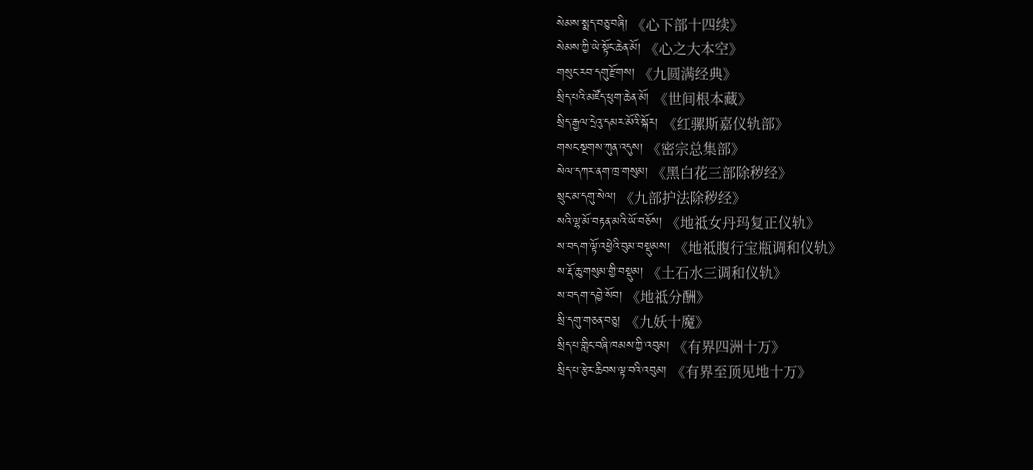སེམས་སྨད་བཅུ་བཞི། 《心下部十四续》
སེམས་ཀྱི་ཡེ་སྟོང་ཆེན་མོ། 《心之大本空》
གསུང་རབ་དགུ་རྫོགས། 《九圆满经典》
སྲིད་པའི་མཛོད་ཕུག་ཆེན་མོ། 《世间根本藏》
སྲིད་རྒྱལ་དྲེའུ་དམར་མོའི་སྐོར། 《红骡斯嘉仪轨部》
གསང་སྔགས་ཀུན་འདུས། 《密宗总集部》
སེལ་དཀར་ནག་ཁྲ་གསུམ། 《黑白花三部除秽经》
སྲུང་མ་དགུ་སེལ། 《九部护法除秽经》
སའི་ལྷ་མོ་བརྟན་མའི་ཡོ་བཅོས། 《地祗女丹玛复正仪轨》
ས་བདག་ལྟོ་འཕྱེའི་བུམ་བསྡུམས། 《地祗腹行宝瓶调和仪轨》
ས་རྡོ་ཆུ་གསུམ་གྱི་བསྡུམ། 《土石水三调和仪轨》
ས་བདག་དབྱེ་སོབ། 《地祗分酬》
སྲི་དགུ་གཅན་བཅུ། 《九妖十魔》
སྲིད་པ་གླིང་བཞི་ཁམས་ཀྱི་འབུམ། 《有界四洲十万》
སྲིད་པ་རྩེར་ཆིབས་ལྟ་བའི་འབུམ། 《有界至顶见地十万》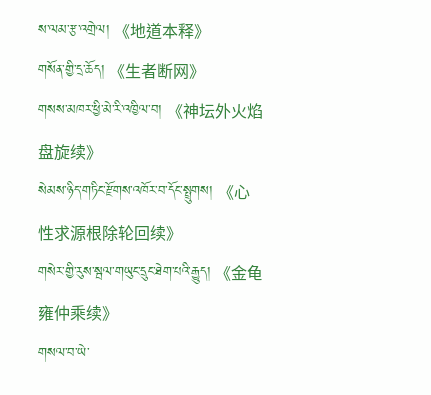ས་ལམ་རྩ་འགྲེལ། 《地道本释》
གསོན་གྱི་དྲ་ཆོད། 《生者断网》
གསས་མཁར་ཕྱི་མེ་རི་འཁྱིལ་བ། 《神坛外火焰盘旋续》
སེམས་ཉིད་གཏིང་རྫོགས་འཁོར་བ་དོང་སྤྲུགས། 《心性求源根除轮回续》
གསེར་གྱི་རུས་སྦལ་གཡུང་དྲུང་ཐེག་པའི་རྒྱུད། 《金龟雍仲乘续》
གསལ་བ་ཡེ་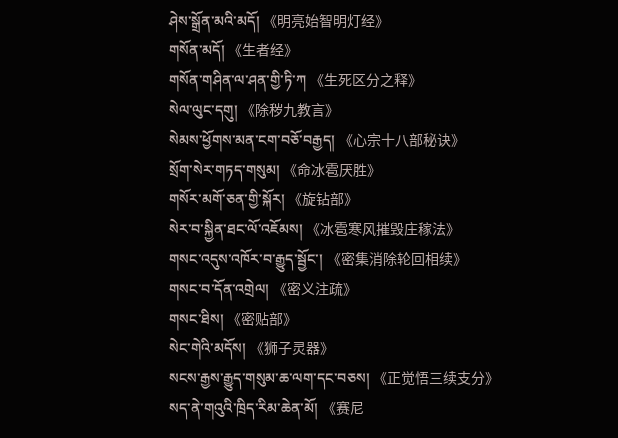ཤེས་སྒྲོན་མའི་མདོ། 《明亮始智明灯经》
གསོན་མདོ། 《生者经》
གསོན་གཤིན་ལ་ཤན་གྱི་ཏི་ཀ 《生死区分之释》
སེལ་ལུང་དགུ། 《除秽九教言》
སེམས་ཕྱོགས་མན་ངག་བཅོ་བརྒྱད། 《心宗十八部秘诀》
སྲོག་སེར་གཏད་གསུམ། 《命冰雹厌胜》
གསོར་མགོ་ཅན་གྱི་སྐོར། 《旋钻部》
སེར་བ་སྐྱིན་ཐང་ལོ་འཇོམས། 《冰雹寒风摧毁庄稼法》
གསང་འདུས་འཁོར་བ་རྒྱུད་སྦྱོང་། 《密集消除轮回相续》
གསང་བ་དོན་འགྲེལ། 《密义注疏》
གསང་ཐིས། 《密贴部》
སེང་གེའི་མདོས། 《狮子灵器》
སངས་རྒྱས་རྒྱུད་གསུམ་ཆ་ལག་དང་བཅས། 《正觉悟三续支分》
སད་ནེ་གའུའི་ཁྲིད་རིམ་ཆེན་མོ། 《赛尼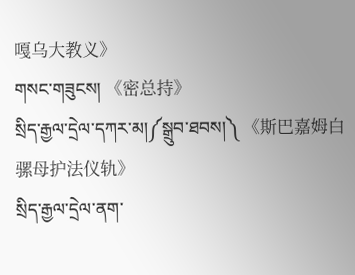嘎乌大教义》
གསང་གཟུངས། 《密总持》
སྲིད་རྒྱལ་དྲེལ་དཀར་མ།༼སྒྲུབ་ཐབས།༽ 《斯巴嘉姆白骡母护法仪轨》
སྲིད་རྒྱལ་དྲེལ་ནག་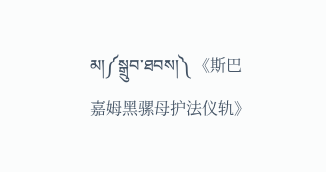མ།༼སྒྲུབ་ཐབས།༽ 《斯巴嘉姆黑骡母护法仪轨》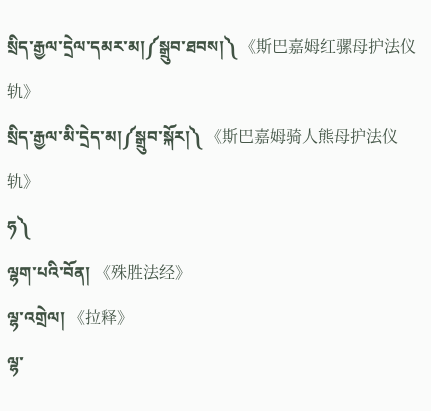སྲིད་རྒྱལ་དྲེལ་དམར་མ།༼སྒྲུབ་ཐབས།༽ 《斯巴嘉姆红骡母护法仪轨》
སྲིད་རྒྱལ་མི་དྲེད་མ།༼སྒྲུབ་སྐོར།༽ 《斯巴嘉姆骑人熊母护法仪轨》
ཧ༽
ལྷག་པའི་བོན། 《殊胜法经》
ལྷ་འགྲེལ། 《拉释》
ལྷ་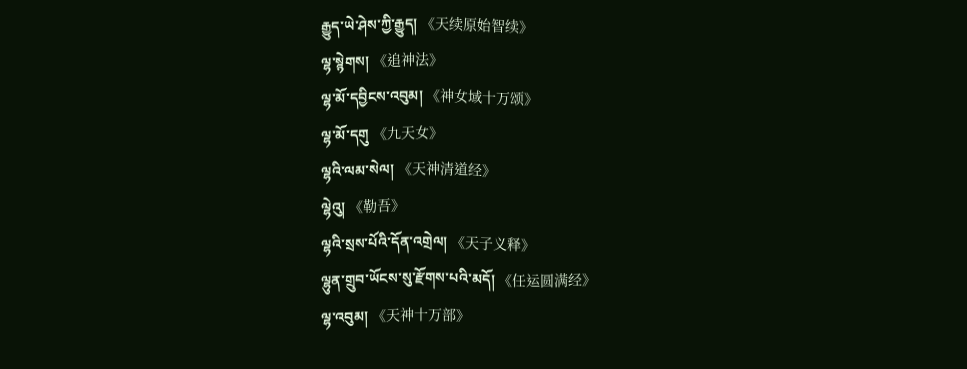རྒྱུད་ཡེ་ཤེས་ཀྱི་རྒྱུད། 《天续原始智续》
ལྷ་སྙེགས། 《追神法》
ལྷ་མོ་དབྱིངས་འབུམ། 《神女域十万颂》
ལྷ་མོ་དགུ 《九天女》
ལྷའི་ལམ་སེལ། 《天神清道经》
ལྷེའུ། 《勒吾》
ལྷའི་སྲས་པོའི་དོན་འགྲེལ། 《天子义释》
ལྷུན་གྲུབ་ཡོངས་སུ་རྫོགས་པའི་མདོ། 《任运圆满经》
ལྷ་འབུམ། 《天神十万部》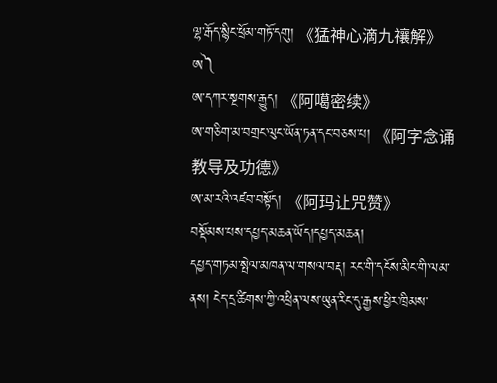ལྷ་རྒོད་སྙིང་ཕྲོམ་གཏོ་དགུ། 《猛神心滴九禳解》
ཨ༽
ཨ་དཀར་སྔགས་རྒྱུད། 《阿噶密续》
ཨ་གཅིག་མ་བགྲང་ལུང་ཡོན་ཏན་དང་བཅས་པ། 《阿字念诵教导及功德》
ཨ་མ་རའི་འཛབ་བསྟོད། 《阿玛让咒赞》
བསྡོམས་པས་དཔྱད་མཆན་ཡོད།དཔྱད་མཆན།
དཔྱད་གཏམ་སྤེལ་མཁན་ལ་གསལ་བརྡ། རང་གི་དངོས་མིང་གི་ལམ་ནས། ངེད་དྲ་ཚིགས་ཀྱི་འཕྲིན་ལས་ཡུན་རིང་དུ་རྒྱས་ཕྱིར་ཁྲིམས་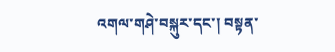འགལ་གཤེ་བསྐུར་དང་། བསྟན་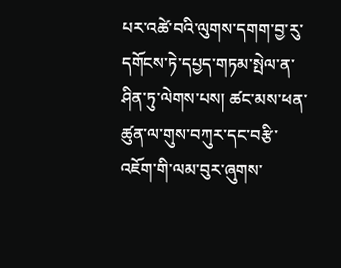པར་འཚེ་བའི་ལུགས་དགག་བྱ་རུ་དགོངས་ཏེ་དཔྱད་གཏམ་སྤེལ་ན་ཤིན་ཏུ་ལེགས་པས། ཚང་མས་ཕན་ཚུན་ལ་གུས་བཀུར་དང་བརྩི་འཇོག་གི་ལམ་བུར་ཞུགས་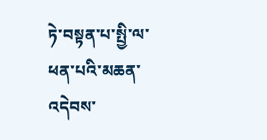ཏེ་བསྟན་པ་སྤྱི་ལ་ཕན་པའི་མཆན་འདེབས་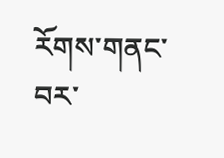རོགས་གནང་བར་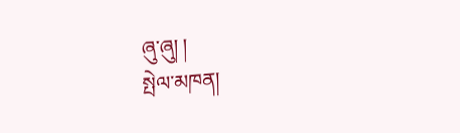ཞུ་ཞུ། །
སྤེལ་མཁན།